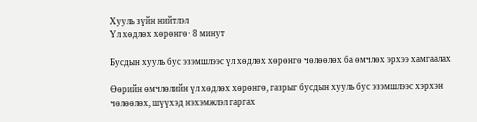Хууль зүйн нийтлэл
Үл хөдлөх хөрөнгө· 8 минут

Бусдын хууль бус эзэмшлээс үл хөдлөх хөрөнгө чөлөөлөх ба өмчлөх эрхээ хамгаалах

Өөрийн өмчлөлийн үл хөдлөх хөрөнгө, газрыг бусдын хууль бус эзэмшлээс хэрхэн чөлөөлөх, шүүхэд нэхэмжлэл гаргах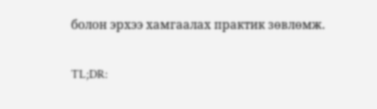болон эрхээ хамгаалах практик зөвлөмж.

TL;DR: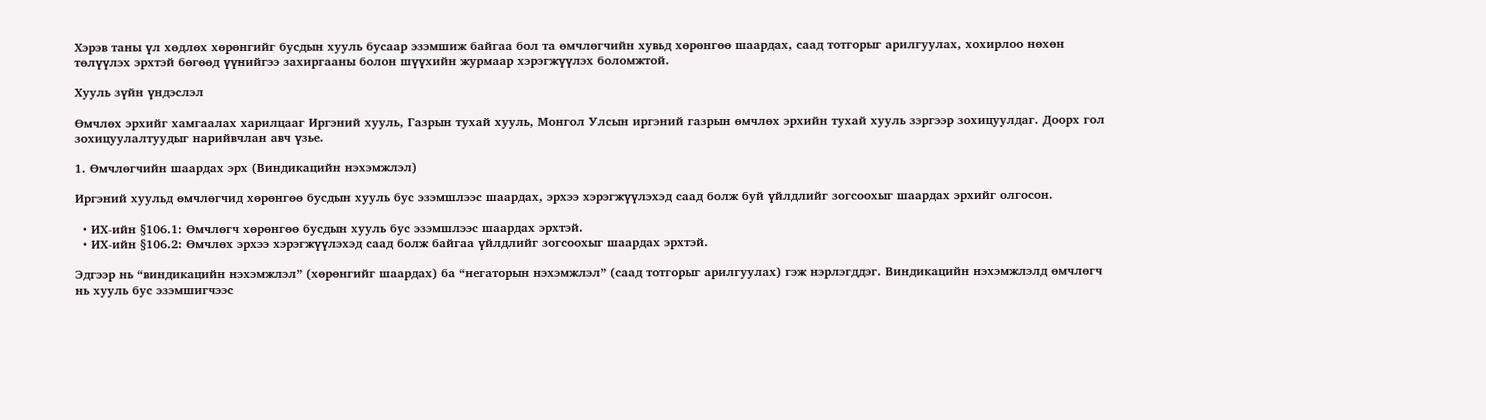Хэрэв таны үл хөдлөх хөрөнгийг бусдын хууль бусаар эзэмшиж байгаа бол та өмчлөгчийн хувьд хөрөнгөө шаардах, саад тотгорыг арилгуулах, хохирлоо нөхөн төлүүлэх эрхтэй бөгөөд үүнийгээ захиргааны болон шүүхийн журмаар хэрэгжүүлэх боломжтой.

Хууль зүйн үндэслэл

Өмчлөх эрхийг хамгаалах харилцааг Иргэний хууль, Газрын тухай хууль, Монгол Улсын иргэний газрын өмчлөх эрхийн тухай хууль зэргээр зохицуулдаг. Доорх гол зохицуулалтуудыг нарийвчлан авч үзье.

1. Өмчлөгчийн шаардах эрх (Виндикацийн нэхэмжлэл)

Иргэний хуульд өмчлөгчид хөрөнгөө бусдын хууль бус эзэмшлээс шаардах, эрхээ хэрэгжүүлэхэд саад болж буй үйлдлийг зогсоохыг шаардах эрхийг олгосон.

  • ИХ-ийн §106.1: Өмчлөгч хөрөнгөө бусдын хууль бус эзэмшлээс шаардах эрхтэй.
  • ИХ-ийн §106.2: Өмчлөх эрхээ хэрэгжүүлэхэд саад болж байгаа үйлдлийг зогсоохыг шаардах эрхтэй.

Эдгээр нь “виндикацийн нэхэмжлэл” (хөрөнгийг шаардах) ба “негаторын нэхэмжлэл” (саад тотгорыг арилгуулах) гэж нэрлэгддэг. Виндикацийн нэхэмжлэлд өмчлөгч нь хууль бус эзэмшигчээс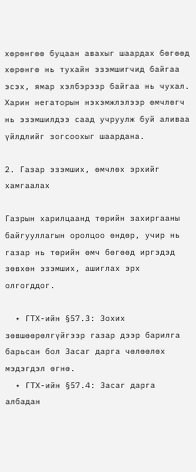хөрөнгөө буцаан авахыг шаардах бөгөөд хөрөнгө нь тухайн эзэмшигчид байгаа эсэх, ямар хэлбэрээр байгаа нь чухал. Харин негаторын нэхэмжлэлээр өмчлөгч нь эзэмшилдээ саад учруулж буй аливаа үйлдлийг зогсоохыг шаардана.

2. Газар эзэмших, өмчлөх эрхийг хамгаалах

Газрын харилцаанд төрийн захиргааны байгууллагын оролцоо өндөр, учир нь газар нь төрийн өмч бөгөөд иргэдэд зөвхөн эзэмших, ашиглах эрх олгогддог.

  • ГТХ-ийн §57.3: Зохих зөвшөөрөлгүйгээр газар дээр барилга барьсан бол Засаг дарга чөлөөлөх мэдэгдэл өгнө.
  • ГТХ-ийн §57.4: Засаг дарга албадан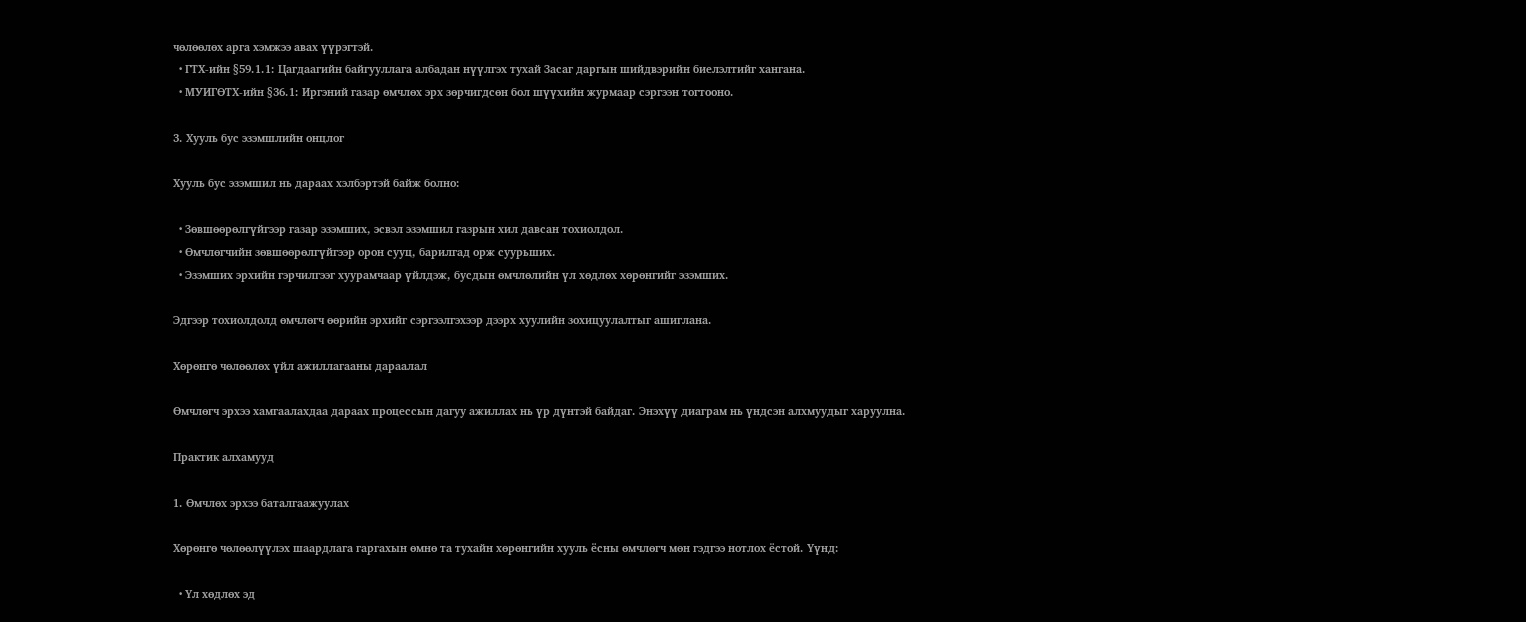чөлөөлөх арга хэмжээ авах үүрэгтэй.
  • ГТХ-ийн §59.1.1: Цагдаагийн байгууллага албадан нүүлгэх тухай Засаг даргын шийдвэрийн биелэлтийг хангана.
  • МУИГӨТХ-ийн §36.1: Иргэний газар өмчлөх эрх зөрчигдсөн бол шүүхийн журмаар сэргээн тогтооно.

3. Хууль бус эзэмшлийн онцлог

Хууль бус эзэмшил нь дараах хэлбэртэй байж болно:

  • Зөвшөөрөлгүйгээр газар эзэмших, эсвэл эзэмшил газрын хил давсан тохиолдол.
  • Өмчлөгчийн зөвшөөрөлгүйгээр орон сууц, барилгад орж суурьших.
  • Эзэмших эрхийн гэрчилгээг хуурамчаар үйлдэж, бусдын өмчлөлийн үл хөдлөх хөрөнгийг эзэмших.

Эдгээр тохиолдолд өмчлөгч өөрийн эрхийг сэргээлгэхээр дээрх хуулийн зохицуулалтыг ашиглана.

Хөрөнгө чөлөөлөх үйл ажиллагааны дараалал

Өмчлөгч эрхээ хамгаалахдаа дараах процессын дагуу ажиллах нь үр дүнтэй байдаг. Энэхүү диаграм нь үндсэн алхмуудыг харуулна.

Практик алхамууд

1. Өмчлөх эрхээ баталгаажуулах

Хөрөнгө чөлөөлүүлэх шаардлага гаргахын өмнө та тухайн хөрөнгийн хууль ёсны өмчлөгч мөн гэдгээ нотлох ёстой. Үүнд:

  • Үл хөдлөх эд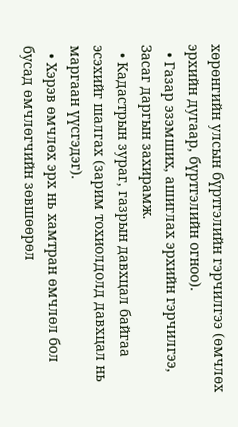хөрөнгийн улсын бүртгэлийн гэрчилгээ (өмчлөх эрхийн дугаар, бүртгэлийн огноо).
  • Газар эзэмших, ашиглах эрхийн гэрчилгээ, Засаг даргын захирамж.
  • Кадастрын зураг, газрын давхцал байгаа эсэхийг шалгах (зарим тохиолдолд давхцал нь маргаан үүсгэдэг).
  • Хэрэв өмчлөх эрх нь хамтран өмчлөл бол бусад өмчлөгчийн зөвшөөрөл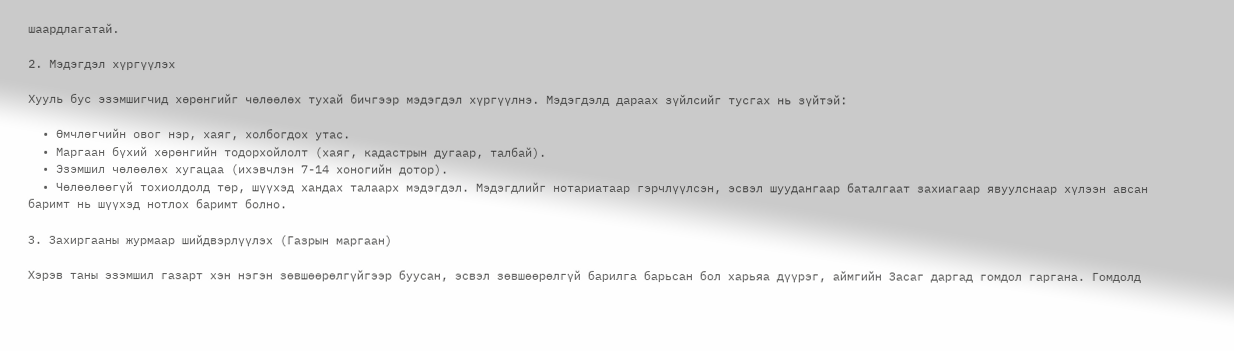шаардлагатай.

2. Мэдэгдэл хүргүүлэх

Хууль бус эзэмшигчид хөрөнгийг чөлөөлөх тухай бичгээр мэдэгдэл хүргүүлнэ. Мэдэгдэлд дараах зүйлсийг тусгах нь зүйтэй:

  • Өмчлөгчийн овог нэр, хаяг, холбогдох утас.
  • Маргаан бүхий хөрөнгийн тодорхойлолт (хаяг, кадастрын дугаар, талбай).
  • Эзэмшил чөлөөлөх хугацаа (ихэвчлэн 7-14 хоногийн дотор).
  • Чөлөөлөөгүй тохиолдолд төр, шүүхэд хандах талаарх мэдэгдэл. Мэдэгдлийг нотариатаар гэрчлүүлсэн, эсвэл шуудангаар баталгаат захиагаар явуулснаар хүлээн авсан баримт нь шүүхэд нотлох баримт болно.

3. Захиргааны журмаар шийдвэрлүүлэх (Газрын маргаан)

Хэрэв таны эзэмшил газарт хэн нэгэн зөвшөөрөлгүйгээр буусан, эсвэл зөвшөөрөлгүй барилга барьсан бол харьяа дүүрэг, аймгийн Засаг даргад гомдол гаргана. Гомдолд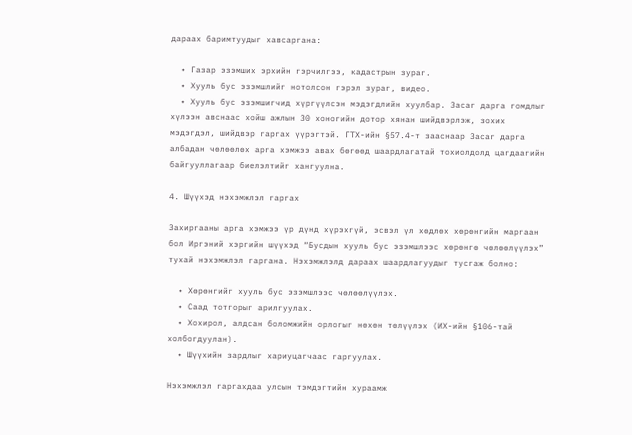дараах баримтуудыг хавсаргана:

  • Газар эзэмших эрхийн гэрчилгээ, кадастрын зураг.
  • Хууль бус эзэмшлийг нотолсон гэрэл зураг, видео.
  • Хууль бус эзэмшигчид хүргүүлсэн мэдэгдлийн хуулбар. Засаг дарга гомдлыг хүлээн авснаас хойш ажлын 30 хоногийн дотор хянан шийдвэрлэж, зохих мэдэгдэл, шийдвэр гаргах үүрэгтэй. ГТХ-ийн §57.4-т зааснаар Засаг дарга албадан чөлөөлөх арга хэмжээ авах бөгөөд шаардлагатай тохиолдолд цагдаагийн байгууллагаар биелэлтийг хангуулна.

4. Шүүхэд нэхэмжлэл гаргах

Захиргааны арга хэмжээ үр дүнд хүрэхгүй, эсвэл үл хөдлөх хөрөнгийн маргаан бол Иргэний хэргийн шүүхэд “Бусдын хууль бус эзэмшлээс хөрөнгө чөлөөлүүлэх” тухай нэхэмжлэл гаргана. Нэхэмжлэлд дараах шаардлагуудыг тусгаж болно:

  • Хөрөнгийг хууль бус эзэмшлээс чөлөөлүүлэх.
  • Саад тотгорыг арилгуулах.
  • Хохирол, алдсан боломжийн орлогыг нөхөн төлүүлэх (ИХ-ийн §106-тай холбогдуулан).
  • Шүүхийн зардлыг хариуцагчаас гаргуулах.

Нэхэмжлэл гаргахдаа улсын тэмдэгтийн хураамж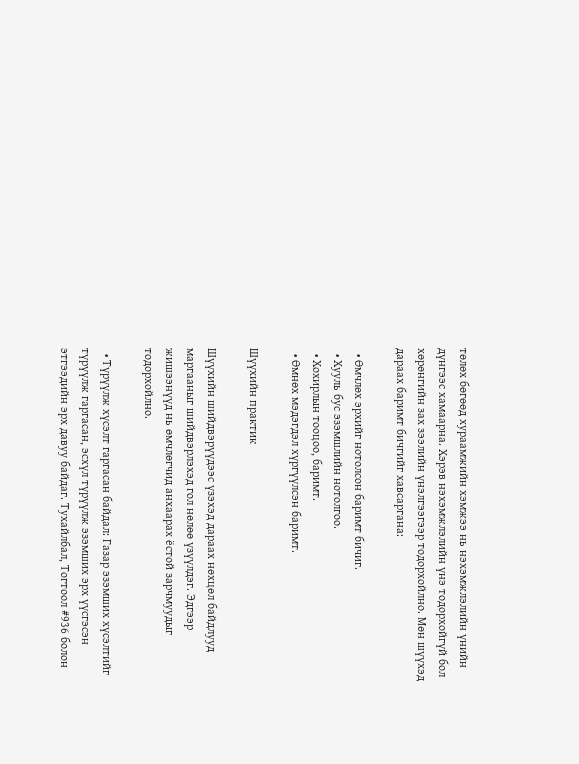төлөх бөгөөд хураамжийн хэмжээ нь нэхэмжлэлийн үнийн дүнгээс хамаарна. Хэрэв нэхэмжлэлийн үнэ тодорхойгүй бол хөрөнгийн зах зээлийн үнэлгээгээр тодорхойлно. Мөн шүүхэд дараах баримт бичгийг хавсаргана:

  • Өмчлөх эрхийг нотолсон баримт бичиг.
  • Хууль бус эзэмшлийн нотолгоо.
  • Хохирлын тооцоо, баримт.
  • Өмнөх мэдэгдэл хүргүүлсэн баримт.

Шүүхийн практик

Шүүхийн шийдвэрүүдээс үзэхэд дараах нөхцөл байдлууд маргааныг шийдвэрлэхэд гол нөлөө үзүүлдэг. Эдгээр жишээнүүд нь өмчлөгчид анхаарах ёстой зарчмуудыг тодорхойлно.

  • Түрүүлж хүсэлт гаргасан байдал: Газар эзэмших хүсэлтийг түрүүлж гаргасан, эсхүл түрүүлж эзэмших эрх үүсгэсэн этгээдийн эрх давуу байдаг. Тухайлбал, Тогтоол #936 болон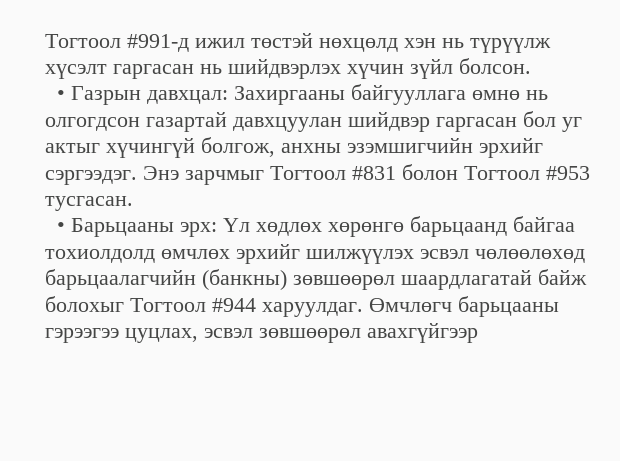Тогтоол #991-д ижил төстэй нөхцөлд хэн нь түрүүлж хүсэлт гаргасан нь шийдвэрлэх хүчин зүйл болсон.
  • Газрын давхцал: Захиргааны байгууллага өмнө нь олгогдсон газартай давхцуулан шийдвэр гаргасан бол уг актыг хүчингүй болгож, анхны эзэмшигчийн эрхийг сэргээдэг. Энэ зарчмыг Тогтоол #831 болон Тогтоол #953 тусгасан.
  • Барьцааны эрх: Үл хөдлөх хөрөнгө барьцаанд байгаа тохиолдолд өмчлөх эрхийг шилжүүлэх эсвэл чөлөөлөхөд барьцаалагчийн (банкны) зөвшөөрөл шаардлагатай байж болохыг Тогтоол #944 харуулдаг. Өмчлөгч барьцааны гэрээгээ цуцлах, эсвэл зөвшөөрөл авахгүйгээр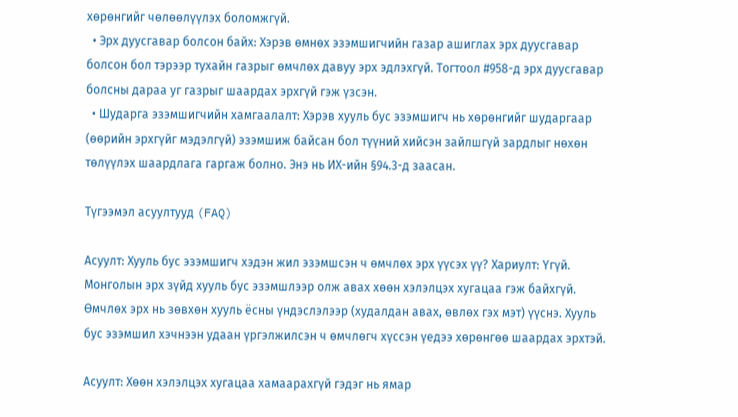хөрөнгийг чөлөөлүүлэх боломжгүй.
  • Эрх дуусгавар болсон байх: Хэрэв өмнөх эзэмшигчийн газар ашиглах эрх дуусгавар болсон бол тэрээр тухайн газрыг өмчлөх давуу эрх эдлэхгүй. Тогтоол #958-д эрх дуусгавар болсны дараа уг газрыг шаардах эрхгүй гэж үзсэн.
  • Шударга эзэмшигчийн хамгаалалт: Хэрэв хууль бус эзэмшигч нь хөрөнгийг шударгаар (өөрийн эрхгүйг мэдэлгүй) эзэмшиж байсан бол түүний хийсэн зайлшгүй зардлыг нөхөн төлүүлэх шаардлага гаргаж болно. Энэ нь ИХ-ийн §94.3-д заасан.

Түгээмэл асуултууд (FAQ)

Асуулт: Хууль бус эзэмшигч хэдэн жил эзэмшсэн ч өмчлөх эрх үүсэх үү? Хариулт: Үгүй. Монголын эрх зүйд хууль бус эзэмшлээр олж авах хөөн хэлэлцэх хугацаа гэж байхгүй. Өмчлөх эрх нь зөвхөн хууль ёсны үндэслэлээр (худалдан авах, өвлөх гэх мэт) үүснэ. Хууль бус эзэмшил хэчнээн удаан үргэлжилсэн ч өмчлөгч хүссэн үедээ хөрөнгөө шаардах эрхтэй.

Асуулт: Хөөн хэлэлцэх хугацаа хамаарахгүй гэдэг нь ямар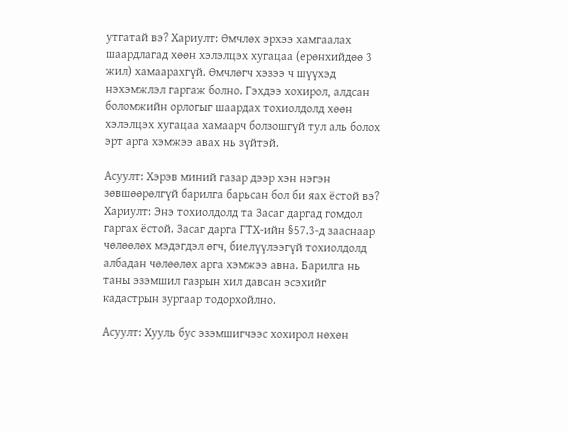утгатай вэ? Хариулт: Өмчлөх эрхээ хамгаалах шаардлагад хөөн хэлэлцэх хугацаа (ерөнхийдөө 3 жил) хамаарахгүй. Өмчлөгч хэзээ ч шүүхэд нэхэмжлэл гаргаж болно. Гэхдээ хохирол, алдсан боломжийн орлогыг шаардах тохиолдолд хөөн хэлэлцэх хугацаа хамаарч болзошгүй тул аль болох эрт арга хэмжээ авах нь зүйтэй.

Асуулт: Хэрэв миний газар дээр хэн нэгэн зөвшөөрөлгүй барилга барьсан бол би яах ёстой вэ? Хариулт: Энэ тохиолдолд та Засаг даргад гомдол гаргах ёстой. Засаг дарга ГТХ-ийн §57.3-д зааснаар чөлөөлөх мэдэгдэл өгч, биелүүлээгүй тохиолдолд албадан чөлөөлөх арга хэмжээ авна. Барилга нь таны эзэмшил газрын хил давсан эсэхийг кадастрын зургаар тодорхойлно.

Асуулт: Хууль бус эзэмшигчээс хохирол нөхөн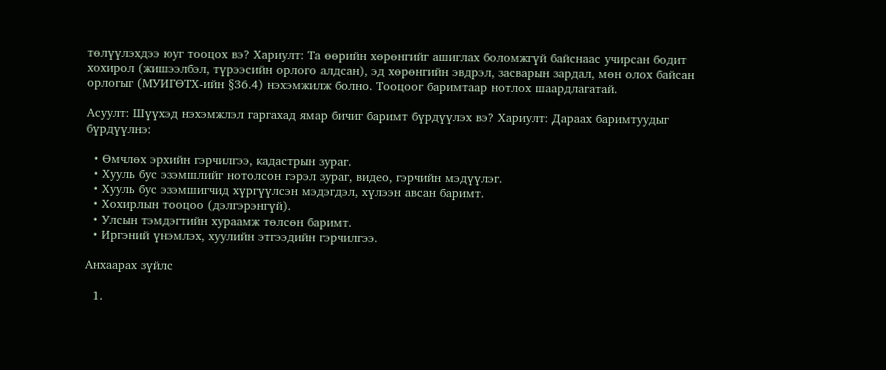төлүүлэхдээ юуг тооцох вэ? Хариулт: Та өөрийн хөрөнгийг ашиглах боломжгүй байснаас учирсан бодит хохирол (жишээлбэл, түрээсийн орлого алдсан), эд хөрөнгийн эвдрэл, засварын зардал, мөн олох байсан орлогыг (МУИГӨТХ-ийн §36.4) нэхэмжилж болно. Тооцоог баримтаар нотлох шаардлагатай.

Асуулт: Шүүхэд нэхэмжлэл гаргахад ямар бичиг баримт бүрдүүлэх вэ? Хариулт: Дараах баримтуудыг бүрдүүлнэ:

  • Өмчлөх эрхийн гэрчилгээ, кадастрын зураг.
  • Хууль бус эзэмшлийг нотолсон гэрэл зураг, видео, гэрчийн мэдүүлэг.
  • Хууль бус эзэмшигчид хүргүүлсэн мэдэгдэл, хүлээн авсан баримт.
  • Хохирлын тооцоо (дэлгэрэнгүй).
  • Улсын тэмдэгтийн хураамж төлсөн баримт.
  • Иргэний үнэмлэх, хуулийн этгээдийн гэрчилгээ.

Анхаарах зүйлс

  1.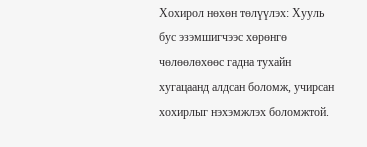Хохирол нөхөн төлүүлэх: Хууль бус эзэмшигчээс хөрөнгө чөлөөлөхөөс гадна тухайн хугацаанд алдсан боломж, учирсан хохирлыг нэхэмжлэх боломжтой.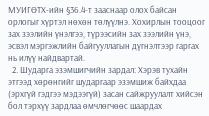МУИГӨТХ-ийн §36.4-т зааснаар олох байсан орлогыг хүртэл нөхөн төлүүлнэ. Хохирлын тооцоог зах зээлийн үнэлгээ, түрээсийн зах зээлийн үнэ, эсвэл мэргэжлийн байгууллагын дүгнэлтээр гаргах нь илүү найдвартай.
  2. Шударга эзэмшигчийн зардал: Хэрэв тухайн этгээд хөрөнгийг шударгаар эзэмшиж байхдаа (эрхгүй гэдгээ мэдээгүй) засан сайжруулалт хийсэн бол тэрхүү зардлаа өмчлөгчөөс шаардах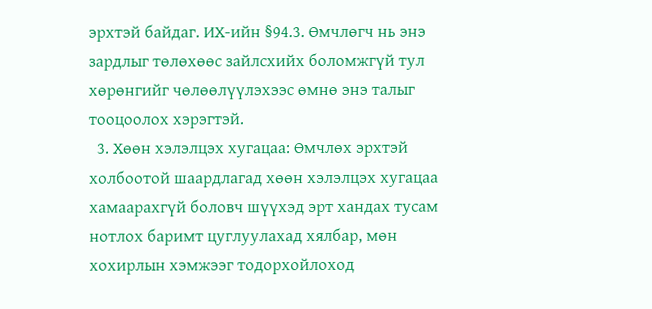эрхтэй байдаг. ИХ-ийн §94.3. Өмчлөгч нь энэ зардлыг төлөхөөс зайлсхийх боломжгүй тул хөрөнгийг чөлөөлүүлэхээс өмнө энэ талыг тооцоолох хэрэгтэй.
  3. Хөөн хэлэлцэх хугацаа: Өмчлөх эрхтэй холбоотой шаардлагад хөөн хэлэлцэх хугацаа хамаарахгүй боловч шүүхэд эрт хандах тусам нотлох баримт цуглуулахад хялбар, мөн хохирлын хэмжээг тодорхойлоход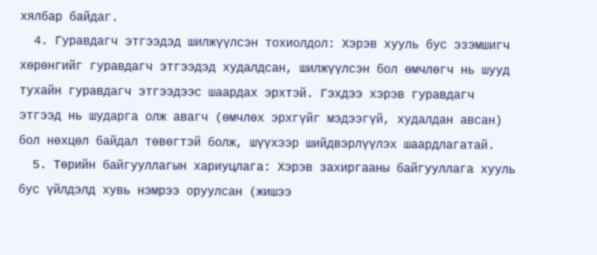хялбар байдаг.
  4. Гуравдагч этгээдэд шилжүүлсэн тохиолдол: Хэрэв хууль бус эзэмшигч хөрөнгийг гуравдагч этгээдэд худалдсан, шилжүүлсэн бол өмчлөгч нь шууд тухайн гуравдагч этгээдээс шаардах эрхтэй. Гэхдээ хэрэв гуравдагч этгээд нь шударга олж авагч (өмчлөх эрхгүйг мэдээгүй, худалдан авсан) бол нөхцөл байдал төвөгтэй болж, шүүхээр шийдвэрлүүлэх шаардлагатай.
  5. Төрийн байгууллагын хариуцлага: Хэрэв захиргааны байгууллага хууль бус үйлдэлд хувь нэмрээ оруулсан (жишээ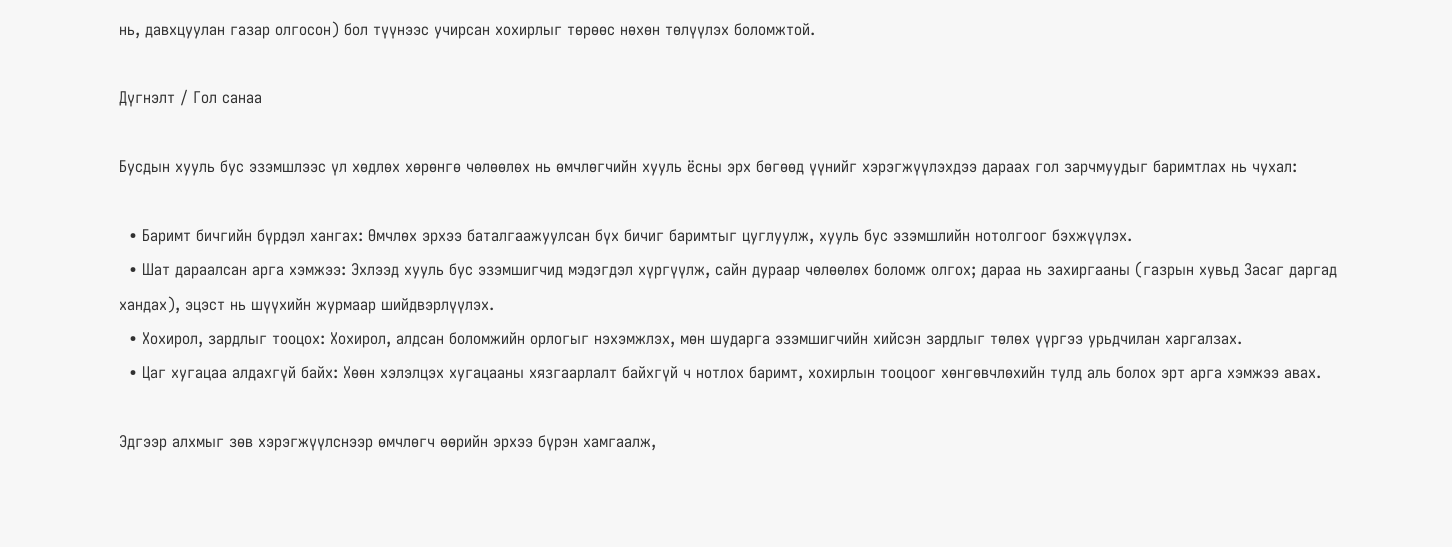нь, давхцуулан газар олгосон) бол түүнээс учирсан хохирлыг төрөөс нөхөн төлүүлэх боломжтой.

Дүгнэлт / Гол санаа

Бусдын хууль бус эзэмшлээс үл хөдлөх хөрөнгө чөлөөлөх нь өмчлөгчийн хууль ёсны эрх бөгөөд үүнийг хэрэгжүүлэхдээ дараах гол зарчмуудыг баримтлах нь чухал:

  • Баримт бичгийн бүрдэл хангах: Өмчлөх эрхээ баталгаажуулсан бүх бичиг баримтыг цуглуулж, хууль бус эзэмшлийн нотолгоог бэхжүүлэх.
  • Шат дараалсан арга хэмжээ: Эхлээд хууль бус эзэмшигчид мэдэгдэл хүргүүлж, сайн дураар чөлөөлөх боломж олгох; дараа нь захиргааны (газрын хувьд Засаг даргад хандах), эцэст нь шүүхийн журмаар шийдвэрлүүлэх.
  • Хохирол, зардлыг тооцох: Хохирол, алдсан боломжийн орлогыг нэхэмжлэх, мөн шударга эзэмшигчийн хийсэн зардлыг төлөх үүргээ урьдчилан харгалзах.
  • Цаг хугацаа алдахгүй байх: Хөөн хэлэлцэх хугацааны хязгаарлалт байхгүй ч нотлох баримт, хохирлын тооцоог хөнгөвчлөхийн тулд аль болох эрт арга хэмжээ авах.

Эдгээр алхмыг зөв хэрэгжүүлснээр өмчлөгч өөрийн эрхээ бүрэн хамгаалж,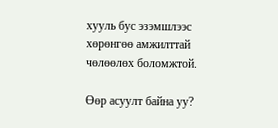хууль бус эзэмшлээс хөрөнгөө амжилттай чөлөөлөх боломжтой.

Өөр асуулт байна уу?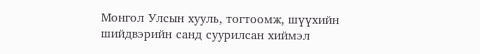Монгол Улсын хууль, тогтоомж, шүүхийн шийдвэрийн санд суурилсан хиймэл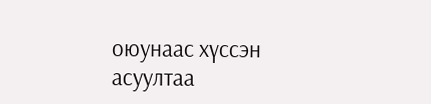оюунаас хүссэн асуултаа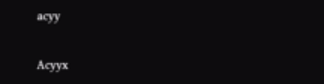асуу

Асуух